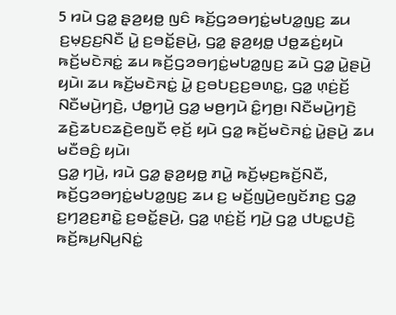5 ꤙꤣꤧ ꤞꤤ꤭ ꤔ꤫ꤤ꤬ꤟꤥ꤭ ꤜꤢꤨ ꤒꤢꤩ꤬ꤞꤤꤋꤚꤢꤦ꤭ꤗꤝꤤ꤭ꤜꤢ꤬ ꤘꤣ ꤢ꤬ꤗ꤫ꤢ꤬ꤢ꤬ꤡꤢꤪ ꤣꤧ꤭ ꤢ꤬ꤋꤢꤩ꤭ꤔꤣꤧ꤬, ꤞꤤ꤭ ꤔ꤫ꤤ꤬ꤟꤥ꤭ ꤓꤥ꤭ꤘꤢꤦ꤬ꤟꤣꤧ ꤒꤢꤩ꤬ꤗꤢꤧꤏꤢꤦ꤭ ꤘꤣ ꤒꤢꤩ꤬ꤞꤤꤋꤚꤢꤦ꤭ꤗꤝꤤ꤭ꤜꤢ꤬ ꤘꤣꤧ ꤞꤤ꤭ ꤣꤧ꤭ꤔꤣꤧ꤬ ꤟꤣꤧ꤯ ꤘꤣ ꤒꤢꤩ꤬ꤗꤢꤧꤏꤢꤦ꤭ ꤣꤧ꤭ ꤢ꤬ꤋꤝꤢ꤬ꤢ꤬ꤋꤛꤢ꤭, ꤞꤤ꤭ ꤛ꤫ꤢꤦ꤬ꤢꤩ꤬ ꤡꤢꤪꤗꤣꤧ꤬ꤚꤢꤧ꤬, ꤓꤥ꤭ꤚꤣꤧ꤬ ꤞꤤ꤭ ꤗꤥ꤬ꤚꤣꤧ ꤢꤨ꤭ꤚꤥ꤬꤯ ꤡꤢꤪꤗꤣꤧ꤬ꤚꤢꤧ꤬ ꤘꤢꤧ꤬ꤘꤝꤢꤘꤢꤧ꤬ꤕꤜꤢꤪ ꤕ꤫ꤢꤩ꤬ ꤟꤣꤧ ꤞꤤ꤭ ꤒꤢꤩ꤬ꤗꤢꤧꤏꤢꤦ꤭ ꤣꤧ꤭ꤔꤣꤧ꤬ ꤘꤣ ꤗꤢꤪꤋꤢꤨ꤬ ꤟꤣꤧ꤯
ꤞꤤ꤭ ꤚꤣꤧ꤬, ꤙꤣꤧ ꤞꤤ꤭ ꤔ꤫ꤤ꤬ꤟꤥ꤭ ꤊꤣꤧ꤭ ꤒꤢꤩ꤬ꤗ꤫ꤢ꤬ꤒꤢꤩ꤬ꤡꤢꤪ, ꤒꤢꤩ꤬ꤞꤤꤋꤚꤢꤦ꤭ꤗꤝꤤ꤭ꤜꤢ꤬ ꤘꤣ ꤢ꤬ ꤗꤢꤩ꤬ꤜꤣꤧ꤬ꤕꤜꤢꤩꤊꤢ꤬ ꤞꤤ꤭ ꤢ꤬ꤚꤤ꤬ꤢ꤬ꤊꤢꤧ꤭ ꤢ꤬ꤋꤢꤩ꤭ꤔꤣꤧ꤬, ꤞꤤ꤭ ꤛ꤫ꤢꤦ꤬ꤢꤩ꤬ ꤚꤣꤧ꤬ ꤞꤤ꤭ ꤓꤝꤢ꤭ꤓꤢꤧ꤬ ꤒꤢꤩ꤬ꤒꤣ꤬ꤡꤣ꤬ꤡꤢꤦ꤭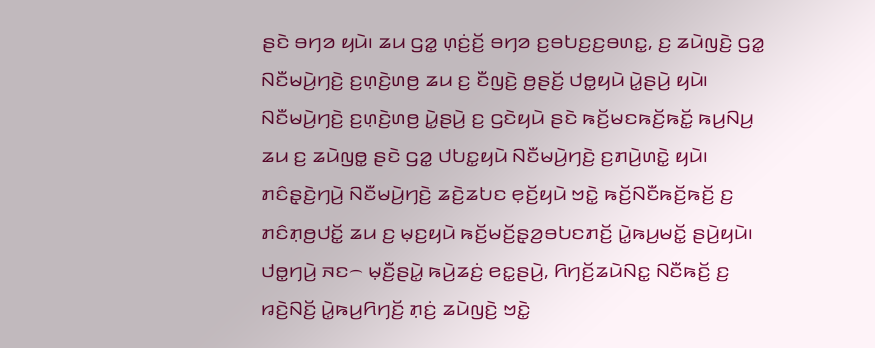ꤔꤢꤧ ꤋꤚꤤ ꤟꤣꤧ꤯ ꤘꤣ ꤞꤤ꤭ ꤛ꤫ꤢꤦ꤬ꤢꤩ꤬ ꤋꤚꤤ ꤢ꤬ꤋꤝꤢ꤬ꤢ꤬ꤋꤛꤢ꤭, ꤢ꤬ ꤘꤣꤧꤜꤢꤧ꤬ ꤞꤤ꤭ ꤡꤢꤪꤗꤣꤧ꤬ꤚꤢꤧ꤬ ꤢ꤬ꤛ꤫ꤢꤧ꤬ꤛꤥ꤬ ꤘꤣ ꤢ꤬ ꤢꤪꤜꤢꤧ꤬ ꤥ꤬ꤔꤢꤩ꤬ ꤓꤥ꤭ꤟꤣꤧ ꤣꤧ꤭ꤔꤣꤧ꤬ ꤟꤣꤧ꤯ ꤡꤢꤪꤗꤣꤧ꤬ꤚꤢꤧ꤬ ꤢ꤬ꤛ꤫ꤢꤧ꤬ꤛꤥ꤬ ꤣꤧ꤭ꤔꤣꤧ꤬ ꤢ꤬ ꤞꤢꤧꤟꤣꤧ ꤔꤢꤧ ꤒꤢꤩ꤬ꤗꤢꤒꤢꤩ꤬ꤒꤢꤩ꤭ ꤒꤣ꤬ꤡꤣ꤬ ꤘꤣ ꤢ꤬ ꤘꤣꤧꤜꤥ꤭ ꤔꤢꤧ ꤞꤤ꤭ ꤓꤝꤢ꤭ꤟꤣꤧ ꤡꤢꤪꤗꤣꤧ꤬ꤚꤢꤧ꤬ ꤢ꤬ꤊꤣꤧ꤬ꤛꤢꤧ꤭ ꤟꤣꤧ꤯
ꤊꤢꤨꤔ꤫ꤢꤧ꤬ꤚꤣꤧ꤬ ꤡꤢꤪꤗꤣꤧ꤬ꤚꤢꤧ꤬ ꤘꤢꤧ꤬ꤘꤝꤢ ꤕ꤫ꤢꤩ꤬ꤟꤣꤧ ꤠꤢꤧ꤭ ꤒꤢꤩ꤬ꤡꤢꤪꤒꤢꤩ꤬ꤒꤢꤩ꤬ ꤢ꤬ ꤊꤢꤨꤊ꤫ꤥ꤬ꤓꤢꤩ꤭ ꤘꤣ ꤢ꤬ ꤗ꤫ꤢ꤬ꤟꤣꤧ ꤒꤢꤩ꤬ꤗꤢꤩ꤬ꤔ꤫ꤤ꤬ꤋꤝꤢꤊꤢꤩ꤬ ꤣꤧ꤭ꤒꤣ꤬ꤗꤢꤩ꤭ ꤔꤣꤧ꤬ꤟꤣꤧ꤯ ꤓꤥ꤭ꤚꤣꤧ꤬ ꤏꤢ꤮ ꤗ꤫ꤢꤪ꤬ꤔꤣꤧ꤭ ꤒꤣꤧ꤬ꤘꤢꤦ꤬ ꤕꤢ꤭ꤔꤣꤧ꤬, ꤖꤚꤢꤩ꤬ꤘꤣꤧꤡꤢ꤭ ꤡꤢꤪꤒꤢꤩ꤬ ꤢ꤬ ꤙꤢꤧ꤬ꤡꤢꤩ꤬ ꤣꤧ꤭ꤒꤣ꤬ꤖꤚꤢꤩ꤬ ꤊ꤫ꤢꤦ꤬ ꤘꤣꤧꤜꤢꤧ꤬ ꤠꤢꤧ꤭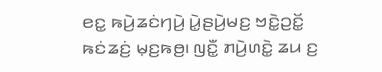ꤕꤢ꤭ ꤒꤣꤧ꤬ꤘꤢꤦꤚꤣꤧ꤬ ꤣꤧ꤭ꤔꤣꤧ꤬ꤗꤢ꤬ ꤠꤢꤧ꤭ꤑꤢꤩ꤭ ꤒꤢꤦꤘꤢꤦ꤬ ꤗ꤫ꤢ꤬ꤒꤥ꤬꤯ ꤜꤢꤪ꤭ ꤊꤣꤧ꤬ꤛꤢꤧ꤭ ꤘꤣ ꤢ꤬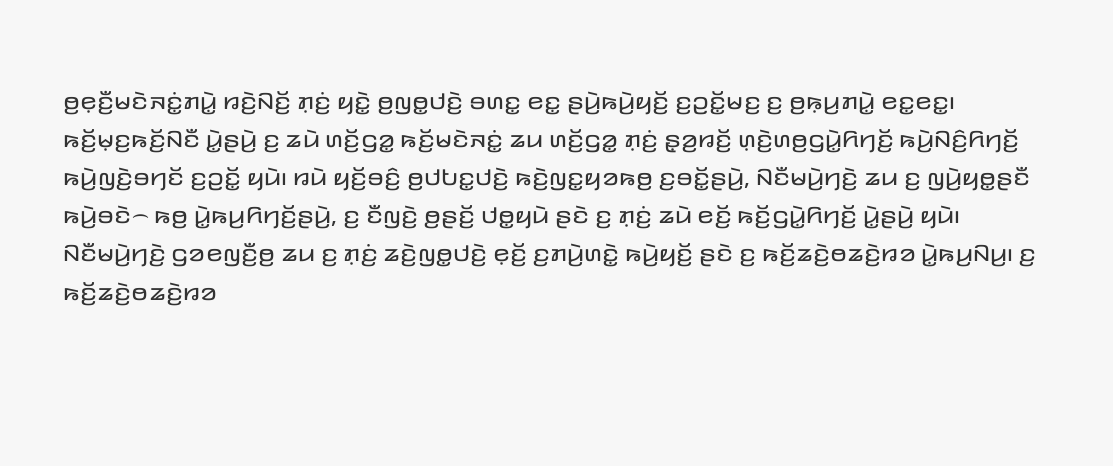ꤥ꤬ꤕ꤫ꤢꤪ꤬ꤗꤢꤧꤏꤢꤦ꤭ꤊꤣꤧ꤭ ꤙꤢꤧ꤬ꤡꤢꤩ꤬ ꤊ꤫ꤢꤦ꤬ ꤟꤢꤧ꤭ ꤥ꤬ꤜꤥ꤭ꤓꤢꤧ꤬ ꤋꤛꤢ꤭ ꤕꤢ꤭ ꤔꤣꤧ꤬ꤒꤣꤧ꤬ꤟꤢꤩ꤬ ꤢ꤬ꤑꤢꤩ꤭ꤗꤢ꤬ ꤢ꤬ ꤥ꤬ꤒ꤫ꤣ꤬ꤊꤣꤧ꤭ ꤕꤢ꤭ꤕꤢ꤭꤯
ꤒꤢꤩ꤬ꤗ꤫ꤢ꤬ꤒꤢꤩ꤬ꤡꤢꤪ ꤣꤧ꤭ꤔꤣꤧ꤬ ꤢ꤬ ꤘꤣꤧ ꤛꤢꤩ꤬ꤞꤤ꤭ ꤒꤢꤩ꤬ꤗꤢꤧꤏꤢꤦ꤭ ꤘꤣ ꤛꤢꤩ꤬ꤞꤤ꤭ ꤊ꤫ꤢꤦ꤬ ꤔ꤫ꤤ꤬ꤙꤢꤩ꤬ ꤛ꤫ꤢꤧ꤬ꤛꤥ꤬ꤞꤣꤧ꤭ꤖꤚꤢꤩ꤬ ꤒꤣꤧ꤬ꤡꤢꤨ꤬ꤖꤚꤢꤩ꤬ ꤒꤣꤧ꤬ꤜꤢꤧ꤬ꤋꤚꤢꤩ ꤢ꤬ꤑꤢꤩ꤭ ꤟꤣꤧ꤯ ꤙꤣꤧ ꤟꤢꤩ꤬ꤋꤢꤨ꤬ ꤥ꤬ꤓꤝꤢ꤭ꤓꤢꤧ꤬ ꤒꤢꤧ꤬ꤜꤢ꤭ꤟꤤꤒꤥ꤬ ꤢ꤬ꤋꤢꤩ꤭ꤔꤣꤧ꤬, ꤡꤢꤪꤗꤣꤧ꤬ꤚꤢꤧ꤬ ꤘꤣ ꤢ꤬ ꤜꤣꤧ꤬ꤟꤥ꤭ꤔꤢꤪ ꤒꤣꤧ꤬ꤋꤢꤧ꤮ ꤒꤥ꤬ ꤣꤧ꤭ꤒꤣ꤬ꤖꤚꤢꤩ꤬ꤔꤣꤧ꤬, ꤢ꤬ ꤢꤪꤜꤢꤧ꤬ ꤥ꤬ꤔꤢꤩ꤬ ꤓꤥ꤭ꤟꤣꤧ ꤔꤢꤧ ꤢ꤬ ꤊ꤫ꤢꤦ꤬ ꤘꤣꤧ ꤕꤢꤩ꤬ ꤒꤢꤩ꤬ꤞꤣꤧ꤭ꤖꤚꤢꤩ꤬ ꤣꤧ꤭ꤔꤣꤧ꤬ ꤟꤣꤧ꤯
ꤡꤢꤪꤗꤣꤧ꤬ꤚꤢꤧ꤬ ꤞꤤꤕꤜꤢꤪ꤬ꤥ꤬ ꤘꤣ ꤢ꤬ ꤊ꤫ꤢꤦ꤬ ꤘꤢꤧ꤬ꤜꤥ꤭ꤓꤢꤧ꤬ ꤕ꤫ꤢꤩ꤬ ꤢ꤬ꤊꤣꤧ꤬ꤛꤢꤧ꤭ ꤒꤣꤧ꤬ꤟꤢꤩ꤬ ꤔꤢꤧ ꤢ꤬ ꤒꤢꤩ꤬ꤘꤢꤧ꤬ꤥꤘꤢꤧ꤬ꤙꤤ ꤣꤧ꤭ꤒꤣ꤬ꤡꤣ꤬꤯ ꤢ꤬ ꤒꤢꤩ꤬ꤘꤢꤧ꤬ꤥꤘꤢꤧ꤬ꤙꤤ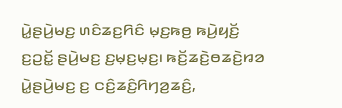ꤣꤧ꤭ꤔꤣꤧ꤬ꤗꤢ꤬ ꤛꤢꤨꤘꤢ꤬ꤖꤢꤨ ꤗ꤫ꤢ꤬ꤒꤥ꤬ ꤒꤣꤧ꤬ꤟꤢꤩ꤬ ꤢ꤬ꤑꤢꤩ꤭ ꤔꤣꤧ꤬ꤗꤢ꤬ ꤢ꤬ꤗ꤫ꤢ꤬ꤗ꤫ꤢ꤬꤯ ꤒꤢꤩ꤬ꤘꤢꤧ꤬ꤥꤘꤢꤧ꤬ꤙꤤ ꤣꤧ꤭ꤔꤣꤧ꤬ꤗꤢ꤬ ꤢ꤬ ꤍꤢꤨ꤬ꤘꤢꤨ꤬ꤖꤚꤤ꤬ꤘꤢꤨ꤬,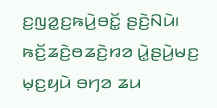ꤢ꤬ꤜꤤ꤭ꤢ꤬ꤒꤣꤧ꤬ꤋꤢꤩ꤭ ꤔꤢꤧ꤬ꤡꤣꤧ꤯ ꤒꤢꤩ꤬ꤘꤢꤧ꤬ꤥꤘꤢꤧ꤬ꤙꤤ ꤣꤧ꤭ꤔꤣꤧ꤬ꤗꤢ꤬ ꤗ꤫ꤢ꤬ꤟꤣꤧ ꤋꤚꤤ ꤘꤣ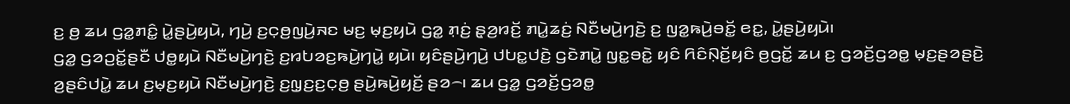ꤢ꤬ ꤥ꤬ ꤘꤣ ꤞꤤ꤭ꤊꤢꤨ꤭ ꤣꤧ꤭ꤔꤣꤧ꤬ꤟꤣꤧ, ꤚꤣꤧ꤬ ꤢ꤬ꤍ꤫ꤥ꤬ꤜꤣꤧ꤬ꤏꤢ ꤗꤢ꤬ ꤗ꤫ꤢ꤬ꤟꤣꤧ ꤞꤤ꤭ ꤊ꤫ꤢꤦ꤬ ꤔ꤫ꤤ꤬ꤙꤢꤩ꤬ ꤊꤣꤧ꤭ꤘꤢꤦ꤬ ꤡꤢꤪꤗꤣꤧ꤬ꤚꤢꤧ꤬ ꤢ꤬ ꤜꤤ꤭ꤒꤣꤧ꤬ꤋꤢꤩ꤭ ꤕꤢ꤭, ꤣꤧ꤭ꤔꤣꤧ꤬ꤟꤣꤧ꤯
ꤞꤤ꤭ ꤞꤤꤑꤢꤩ꤭ꤔꤢꤪ ꤓꤥ꤭ꤟꤣꤧ ꤡꤢꤪꤗꤣꤧ꤬ꤚꤢꤧ꤬ ꤢ꤬ꤙꤝꤤꤢ꤬ꤒꤣꤧ꤬ꤚꤣꤧ꤭ ꤟꤣꤧ꤯ ꤟꤢꤨꤔꤣꤧ꤬ꤚꤣꤧ꤬ ꤓꤝꤢ꤭ꤓꤢꤧ꤬ ꤞꤢꤧꤊꤣꤧ꤭ ꤜꤢ꤭ꤋꤢꤧ꤭ ꤟꤢꤨ ꤖꤢꤨꤡ꤫ꤢꤩ꤬ꤟꤢꤨ ꤥ꤬ꤞꤢꤩ꤭ ꤘꤣ ꤢ꤬ ꤞꤤꤢꤩ꤬ꤞꤤꤥ꤭ ꤗ꤫ꤢ꤬ꤔꤤꤔꤢꤧ꤬ ꤤ꤬ꤔꤢꤨꤓꤣꤧ꤭ ꤘꤣ ꤢ꤬ꤗ꤫ꤢ꤬ꤟꤣꤧ ꤡꤢꤪꤗꤣꤧ꤬ꤚꤢꤧ꤬ ꤢ꤬ꤜ꤫ꤢ꤬ꤢ꤬ꤍ꤫ꤥ꤬ ꤔꤣꤧ꤬ꤒꤣꤧ꤬ꤟꤢꤩ꤬ ꤔꤤ꤮꤯ ꤘꤣ ꤞꤤ꤭ ꤞꤤꤢꤩ꤬ꤞꤤꤥ꤭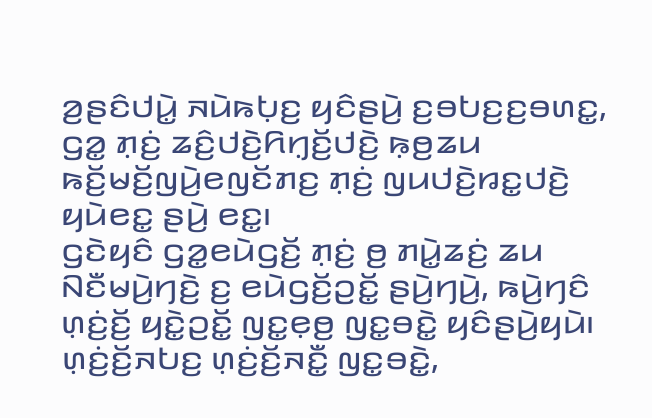ꤤ꤬ꤔꤢꤨꤓꤣꤧ꤭ ꤏꤣꤧꤒꤝ꤫ꤢ꤬ ꤟꤢꤨꤔꤣꤧ꤬ ꤢ꤬ꤋꤝꤢ꤬ꤢ꤬ꤋꤛꤢ꤭, ꤞꤤ꤭ ꤊ꤫ꤢꤦ꤬ ꤘꤢꤨ꤬ꤓꤢꤧ꤬ꤖꤚ꤫ꤢꤩ꤬ꤓꤢꤧ꤬ ꤒ꤫ꤥ꤬ꤘꤣ ꤒꤢꤩ꤬ꤗꤢꤩ꤬ꤜꤣꤧ꤬ꤕꤜꤢꤩꤊꤢ꤬ ꤊ꤫ꤢꤦ꤬ ꤜꤣꤓꤢꤧ꤬ꤙꤢ꤭ꤓꤢꤧ꤬ ꤟꤣꤧꤕꤢ꤭ ꤔꤣꤧ꤬ ꤕꤢ꤭꤯
ꤞꤢꤧꤟꤢꤨ ꤞꤤ꤭ꤕꤣꤧꤞꤢꤩ꤬ ꤊ꤫ꤢꤦ꤬ ꤥ꤬ ꤊꤣꤧ꤭ꤘꤢꤦ꤬ ꤘꤣ ꤡꤢꤪꤗꤣꤧ꤬ꤚꤢꤧ꤬ ꤢ꤬ ꤕꤣꤧꤞꤢꤩ꤬ꤑꤢꤩ꤭ ꤔꤣꤧ꤬ꤚꤣꤧ꤬, ꤒꤣꤧ꤬ꤚꤢꤨ ꤛ꤫ꤢꤦ꤬ꤢꤩ꤬ ꤟꤢꤧ꤭ꤑꤢꤩ꤭ ꤜꤢ꤭ꤕ꤫ꤥ꤬ ꤜꤢ꤭ꤋꤢꤧ꤭ ꤟꤢꤨꤔꤣꤧ꤬ꤟꤣꤧ꤯ ꤛ꤫ꤢꤦ꤬ꤢꤩ꤬ꤏꤝꤢ꤬ ꤛ꤫ꤢꤦ꤬ꤢꤩ꤬ꤏꤢꤪ꤭ ꤜꤢ꤭ꤋꤢꤧ꤭,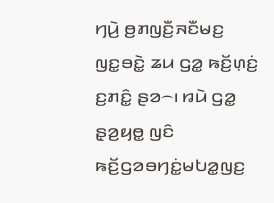ꤚꤣꤧ꤬ ꤥ꤬ꤊꤜꤢꤪ꤬ꤏꤢꤪꤗꤢ꤬ ꤜꤢ꤭ꤋꤢꤧ꤭ ꤘꤣ ꤞꤤ꤭ ꤒꤢꤩ꤬ꤛ꤫ꤢꤦ꤬ ꤢ꤬ꤊꤢꤨ꤭ ꤔꤤ꤮꤯ ꤙꤣꤧ ꤞꤤ꤭ ꤔ꤫ꤤ꤬ꤟꤥ꤭ ꤜꤢꤨ ꤒꤢꤩ꤬ꤞꤤꤋꤚꤢꤦ꤭ꤗꤝꤤ꤭ꤜꤢ꤬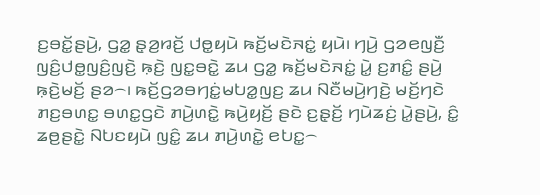ꤢ꤬ꤋꤢꤩ꤭ꤔꤣꤧ꤬, ꤞꤤ꤭ ꤔ꤫ꤤ꤬ꤙꤢꤩ꤬ ꤓꤥ꤭ꤟꤣꤧ ꤒꤢꤩ꤬ꤗꤢꤧꤏꤢꤦ꤭ ꤟꤣꤧ꤯ ꤚꤣꤧ꤬ ꤞꤤꤕꤜꤢꤪ꤬ ꤜꤢꤨ꤬ꤓꤥ꤭ꤜꤢꤨ꤬ꤜꤢꤧ꤬ ꤒ꤫ꤢꤧ꤬ ꤜꤢ꤭ꤋꤢꤧ꤭ ꤘꤣ ꤞꤤ꤭ ꤒꤢꤩ꤬ꤗꤢꤧꤏꤢꤦ꤭ ꤣꤧ꤭ ꤢ꤬ꤊꤢꤨ꤭ ꤔꤣꤧ꤬ ꤒ꤫ꤢꤧ꤬ꤗꤢꤩ꤬ ꤔꤤ꤮꤯ ꤒꤢꤩ꤬ꤞꤤꤋꤚꤢꤦ꤭ꤗꤝꤤ꤭ꤜꤢ꤬ ꤘꤣ ꤡꤢꤪꤗꤣꤧ꤬ꤚꤢꤧ꤬ ꤗꤢꤩ꤬ꤚꤢꤧ ꤊꤢ꤬ꤋꤛꤢ꤭ ꤋꤛꤢ꤭ꤞꤢꤧ ꤊꤣꤧ꤬ꤛꤢꤧ꤭ ꤒꤣꤧ꤬ꤟꤢꤩ꤬ ꤔꤢꤧ ꤢ꤬ꤔ꤫ꤢꤩ꤬ ꤚꤣꤧꤘꤢꤦ꤬ ꤣꤧ꤭ꤔꤣꤧ꤬, ꤢꤨ꤭ ꤘꤥ꤬ꤔꤢꤧ꤭ ꤡꤝꤢꤟꤣꤧ ꤜꤢꤨ꤭ ꤘꤣ ꤊꤣꤧ꤬ꤛꤢꤧ꤭ ꤕꤝꤢ꤭꤮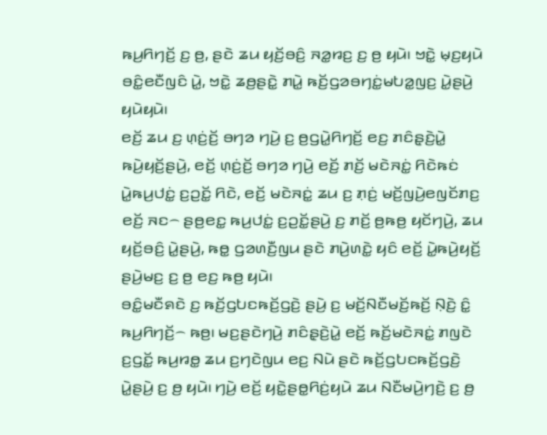ꤒꤣ꤬ꤖꤚꤢꤩ꤬ ꤢ꤬ ꤥ꤬, ꤔꤢꤧ ꤘꤣ ꤟꤢꤩ꤬ꤋꤢꤨ꤬ ꤏꤤ꤭ꤙꤢ꤬ ꤢ꤬ ꤥ꤬ ꤟꤣꤧ꤯ ꤠꤢꤧ꤭ ꤗ꤫ꤢ꤬ꤟꤣꤧ ꤋꤢꤨ꤭ꤕꤢꤪꤜꤢꤨ ꤣꤧ꤭, ꤠꤢꤧ꤭ ꤘꤥ꤬ꤔꤢꤧ꤭ ꤊꤣꤧ꤭ ꤒꤢꤩ꤬ꤞꤤꤋꤚꤢꤦ꤭ꤗꤝꤤ꤭ꤜꤢ꤬ ꤣꤧ꤭ꤔꤣꤧ꤬ ꤟꤣꤧꤟꤣꤧ꤯
ꤕꤢꤩ꤬ ꤘꤣ ꤢ꤬ ꤛ꤫ꤢꤦ꤬ꤢꤩ꤬ ꤋꤚꤤ ꤚꤣꤧ꤬ ꤢ꤬ ꤥ꤬ꤞꤣꤧ꤭ꤖꤚꤢꤩ꤬ ꤕꤢ꤬ ꤊꤢꤨꤔ꤫ꤢꤧ꤬ꤣꤧ꤭ ꤒꤣꤧ꤬ꤟꤢꤩ꤬ꤔꤣꤧ꤬, ꤕꤢꤩ꤬ ꤛ꤫ꤢꤦ꤬ꤢꤩ꤬ ꤋꤚꤤ ꤚꤣꤧ꤬ ꤕꤢꤩ꤬ ꤊꤢꤩ꤬ ꤗꤢꤧꤏꤢꤦ꤭ ꤖꤢꤧꤒꤢꤦ ꤣꤧ꤭ꤒꤣ꤬ꤓꤢꤦ꤭ ꤢ꤬ꤑꤢꤩ꤭ ꤖꤢꤧ, ꤕꤢꤩ꤬ ꤗꤢꤧꤏꤢꤦ꤭ ꤘꤣ ꤢ꤬ ꤊ꤫ꤢꤦ꤬ ꤗꤢꤩ꤬ꤜꤣꤧ꤬ꤕꤜꤢꤩꤊꤢ꤬ ꤕꤢꤩ꤬ ꤏꤢ꤮ ꤔꤥ꤬ꤕꤢ꤭ ꤒꤣ꤬ꤓꤢꤦ꤭ ꤢ꤬ꤑꤢꤩ꤭ꤔꤣꤧ꤬ ꤢ꤬ ꤊꤢꤩ꤬ ꤥ꤬ꤒꤥ꤬ ꤟꤢꤩꤚꤣꤧ꤬, ꤘꤣ ꤟꤢꤩ꤬ꤋꤢꤨ꤬ ꤣꤧ꤭ꤔꤣꤧ꤬, ꤒꤥ꤭ ꤞꤤꤛꤢꤪ꤬ꤜꤣ ꤔꤢꤧ ꤊꤣꤧ꤬ꤛꤢꤧ꤭ ꤟꤢꤨ ꤕꤢꤩ꤬ ꤣꤧ꤭ꤒꤣꤧ꤬ꤟꤢꤩ꤬ ꤔꤣꤧ꤬ꤗꤢ꤬ ꤢ꤬ ꤥ꤬ ꤕꤢ꤬ ꤒꤥ꤬ ꤟꤣꤧ꤯
ꤋꤢꤨ꤭ꤗꤢꤪꤎꤢꤧ ꤢ꤬ ꤒꤢꤩ꤬ꤞꤝꤢꤒꤢꤩ꤬ꤞꤢꤧ꤬ ꤔꤣꤧ꤬ ꤢ꤬ ꤗꤢꤩ꤬ꤡꤢꤪꤗꤢꤩ꤬ꤒꤢꤩ꤬ ꤡ꤫ꤢꤧ꤬ ꤢꤨ꤭ ꤒꤣ꤬ꤖꤚꤢꤩ꤬꤮ ꤒꤥ꤬꤯ ꤗꤢ꤬ꤔꤢꤧꤚꤣꤧ꤬ ꤊꤢꤨꤔ꤫ꤢꤧ꤬ꤣꤧ꤭ ꤕꤢꤩ꤬ ꤒꤢꤩ꤬ꤗꤢꤧꤏꤢꤦ꤭ ꤊꤜꤢꤧ ꤢ꤬ꤞꤢꤩ꤭ ꤒꤣ꤬ꤙꤥ꤭ ꤘꤣ ꤢ꤬ꤚꤢꤧꤜꤣ ꤕꤢ꤬ ꤡꤣꤧ ꤔꤢꤧ ꤒꤢꤩ꤬ꤞꤝꤢꤒꤢꤩ꤬ꤞꤢꤧ꤬ ꤣꤧ꤭ꤔꤣꤧ꤬ ꤢ꤬ ꤥ꤬ ꤟꤣꤧ꤯ ꤚꤣꤧ꤬ ꤕꤢꤩ꤬ ꤟꤢꤧ꤭ꤔꤥ꤭ꤖꤢꤦ꤬ꤟꤣꤧ ꤘꤣ ꤡꤢꤪꤗꤣꤧ꤬ꤚꤢꤧ꤬ ꤢ꤬ ꤥ꤬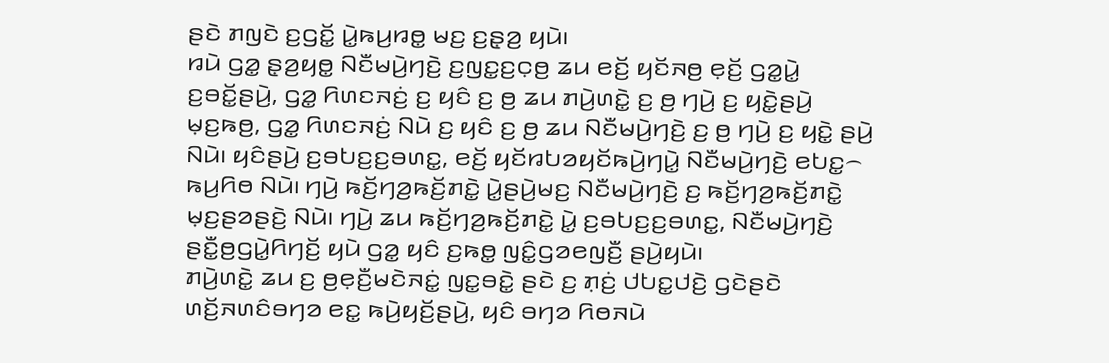ꤔꤢꤧ ꤊꤜꤢꤧ ꤢ꤬ꤞꤢꤩ꤭ ꤣꤧ꤭ꤒꤣ꤬ꤙꤥ꤭ ꤗꤢ꤬ ꤢ꤬ꤔ꤫ꤤ꤬ ꤟꤣꤧ꤯
ꤙꤣꤧ ꤞꤤ꤭ ꤔ꤫ꤤ꤬ꤟꤥ꤭ ꤡꤢꤪꤗꤣꤧ꤬ꤚꤢꤧ꤬ ꤢ꤬ꤜꤢ꤭ꤢ꤬ꤍ꤫ꤥ꤬ ꤘꤣ ꤕꤢꤩ꤬ ꤟꤢꤩꤏꤥ꤬ ꤕ꤫ꤢꤩ꤬ ꤞꤤ꤭ꤣꤧ꤭ ꤢ꤬ꤋꤢꤩ꤭ꤔꤣꤧ꤬, ꤞꤤ꤭ ꤖꤛꤢꤏꤢꤦ꤬ ꤢ꤬ ꤟꤢꤨ ꤢ꤬ ꤥ꤬ ꤘꤣ ꤊꤣꤧ꤬ꤛꤢꤧ꤭ ꤢ꤬ ꤥ꤬ ꤚꤣꤧ꤬ ꤢ꤬ ꤟꤢꤧ꤭ꤔꤣꤧ꤬ ꤗ꤫ꤢ꤬ꤒꤥ꤬, ꤞꤤ꤭ ꤖꤛꤢꤏꤢꤦ꤬ ꤡꤣꤧ ꤢ꤬ ꤟꤢꤨ ꤢ꤬ ꤥ꤬ ꤘꤣ ꤡꤢꤪꤗꤣꤧ꤬ꤚꤢꤧ꤬ ꤢ꤬ ꤥ꤬ ꤚꤣꤧ꤬ ꤢ꤬ ꤟꤢꤧ꤭ ꤔꤣꤧ꤬ ꤡꤣꤧ꤯ ꤟꤢꤨꤔꤣꤧ꤬ ꤢ꤬ꤋꤝꤢ꤬ꤢ꤬ꤋꤛꤢ꤭, ꤕꤢꤩ꤬ ꤟꤢꤩꤙꤝꤤꤟꤢꤩꤒꤣꤧ꤬ꤚꤣꤧ꤭ ꤡꤢꤪꤗꤣꤧ꤬ꤚꤢꤧ꤬ ꤕꤝꤢ꤭꤮ ꤒꤣ꤬ꤖꤥ ꤡꤣꤧ꤯ ꤚꤣꤧ꤬ ꤒꤢꤩ꤬ꤚꤤ꤬ꤒꤢꤩ꤬ꤊꤢꤧ꤭ ꤣꤧ꤭ꤔꤣꤧ꤬ꤗꤢ꤬ ꤡꤢꤪꤗꤣꤧ꤬ꤚꤢꤧ꤬ ꤢ꤬ ꤒꤢꤩ꤬ꤚꤤ꤬ꤒꤢꤩ꤬ꤊꤢꤧ꤭ ꤗ꤫ꤢ꤬ꤔꤤꤔꤢꤧ꤬ ꤡꤣꤧ꤯ ꤚꤣꤧ꤬ ꤘꤣ ꤒꤢꤩ꤬ꤚꤤ꤬ꤒꤢꤩ꤬ꤊꤢꤧ꤭ ꤣꤧ꤭ ꤢ꤬ꤋꤝꤢ꤬ꤢ꤬ꤋꤛꤢ꤭, ꤡꤢꤪꤗꤣꤧ꤬ꤚꤢꤧ꤬ ꤔꤢꤪ꤭ꤥ꤬ꤞꤣꤧ꤭ꤖꤚꤢꤩ꤬ ꤟꤣꤧ ꤞꤤ꤭ ꤟꤢꤨ ꤢ꤬ꤒꤥ꤭ ꤜꤢꤨ꤭ꤞꤤꤕꤜꤢꤪ꤬ ꤔꤣꤧ꤬ꤟꤣꤧ꤯
ꤊꤣꤧ꤬ꤛꤢꤧ꤭ ꤘꤣ ꤢ꤬ ꤥ꤬ꤕ꤫ꤢꤪ꤬ꤗꤢꤧꤏꤢꤦ꤭ ꤜꤢ꤭ꤋꤢꤧ꤭ ꤔꤢꤧ ꤢ꤬ ꤊ꤫ꤢꤦ꤬ ꤓꤝꤢ꤭ꤓꤢꤧ꤬ ꤞꤢꤧꤔꤢꤧ ꤛꤢꤩ꤬ꤏꤛꤢꤨꤋꤚꤤ ꤕꤢ꤭ ꤒꤣꤧ꤬ꤟꤢꤩ꤬ꤔꤣꤧ꤬, ꤟꤢꤨ ꤋꤚꤤ ꤖꤥꤏꤣꤧ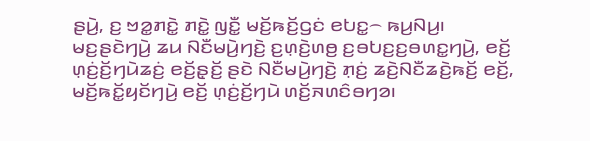ꤔꤣꤧ꤬, ꤢ꤬ ꤠꤤ꤭ꤊꤢꤧ꤭ ꤊꤢꤧ꤭ ꤜꤢꤪ꤭ ꤗꤢꤩ꤬ꤒꤢꤩ꤬ꤞꤢꤦ ꤕꤝꤢ꤭꤮ ꤒꤣ꤬ꤡꤣ꤬꤯
ꤗꤢ꤬ꤔꤢꤧꤚꤣꤧ꤬ ꤘꤣ ꤡꤢꤪꤗꤣꤧ꤬ꤚꤢꤧ꤬ ꤢ꤬ꤛ꤫ꤢꤧ꤬ꤛꤥ꤬ ꤢ꤬ꤋꤝꤢ꤬ꤢ꤬ꤋꤛꤢ꤭ꤚꤣꤧ꤬, ꤕꤢꤩ꤬ ꤛ꤫ꤢꤦ꤬ꤢꤩ꤬ꤚꤣꤧꤘꤢꤦ꤬ ꤕꤢꤩ꤬ꤔ꤫ꤢꤩ꤬ ꤔꤢꤧ ꤡꤢꤪꤗꤣꤧ꤬ꤚꤢꤧ꤬ ꤊ꤫ꤢꤦ꤬ ꤘꤢꤧ꤬ꤡꤢꤪꤘꤢꤧ꤬ꤒꤢꤩ꤬ ꤕꤢꤩ꤬, ꤗꤢꤩ꤬ꤒꤢꤩ꤭ꤟꤢꤩꤚꤣꤧ꤬ ꤕꤢꤩ꤬ ꤛ꤫ꤢꤦ꤬ꤢꤩ꤬ꤚꤣꤧ ꤛꤢꤩ꤬ꤏꤛꤢꤨꤋꤚꤤ꤯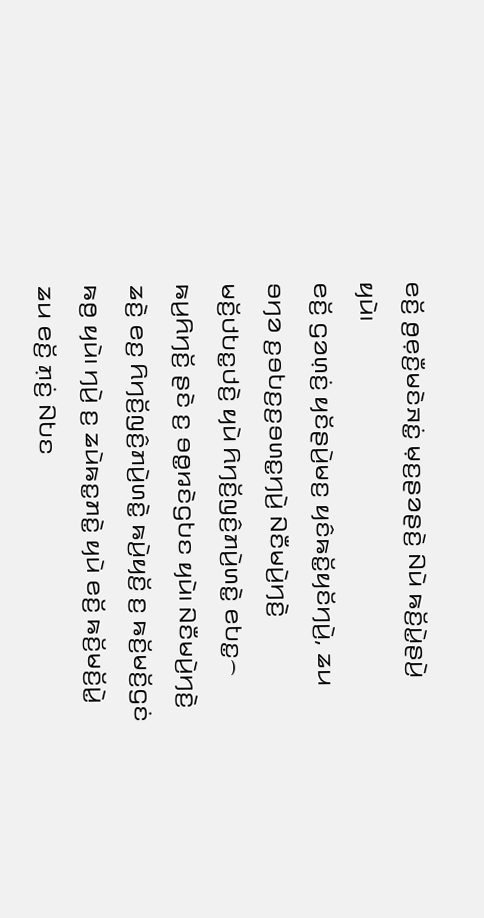ꤕꤢꤩ꤬ ꤥ꤬ꤕ꤫ꤢꤪ꤬ꤗꤢꤧꤏꤢꤦ꤭ ꤗ꤫ꤢ꤬ꤔꤤꤔꤢꤧ꤬ ꤡꤣꤧ ꤒꤢꤩ꤬ꤣꤧ꤭ꤔꤣꤧ꤬ ꤟꤣꤧ꤯
ꤕꤢꤩ꤬ ꤞꤤꤛ꤫ꤢꤦ꤬ ꤟꤢꤩꤔꤣꤧ꤬ꤗꤢ꤬ ꤟꤢꤨꤒꤢꤩ꤭ꤟꤢꤩꤚꤣꤧ꤬, ꤘꤣ ꤋꤚꤤ ꤢ꤬ꤋꤝꤢ꤬ꤢ꤬ꤋꤛꤢ꤭ꤚꤣꤧ꤬ ꤡꤢꤪꤗꤣꤧ꤬ꤚꤢꤧ꤬ ꤗꤢꤩ꤬ꤓꤝꤢ꤭ꤓꤢꤧ꤬ ꤟꤣꤧ ꤖꤚꤢꤩ꤬ꤜꤢꤨ꤬ꤊꤣꤧ꤬ꤛꤢꤧ꤭ ꤕꤝꤢ꤭꤮ ꤒꤣ꤬ꤖꤚꤢꤩ꤬ ꤔꤢꤧ ꤢ꤬ ꤋꤥ꤭ꤙꤢꤧꤞꤝꤢ ꤟꤣꤧ꤯ ꤡꤢꤪꤗꤣꤧ꤬ꤚꤢꤧ꤬ ꤘꤢꤧ꤬ ꤕꤢ꤬ ꤖꤚꤢꤩ꤬ꤜꤢꤨ꤬ꤊꤣꤧ꤬ꤛꤢꤧ꤭ ꤒꤣꤧ꤬ꤟꤢꤩ꤬ ꤢ꤬ ꤒꤢꤩ꤬ꤗꤢꤩ꤬ꤞꤢꤦ ꤒꤥ꤬ ꤟꤣꤧ꤯ ꤚꤣꤧ꤬ ꤢ꤬ ꤘꤣꤧꤒꤢ꤭ꤊꤢꤧ꤭ ꤟꤣꤧ ꤕꤢꤩ꤬ ꤒꤢꤩ꤬ꤗꤢꤩ꤬ꤣꤧ꤭ ꤘꤣ ꤕꤢꤩ꤬ ꤊ꤫ꤢꤦ꤬ ꤡꤝꤢ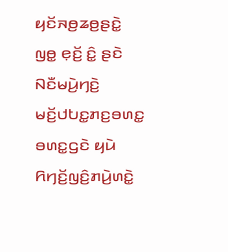ꤟꤢꤩꤏꤥ꤬ꤘꤥ꤬ꤔꤢꤧ꤭ ꤜꤥ꤭ ꤕ꤫ꤢꤩ꤬ ꤢꤨ꤭ ꤔꤢꤧ ꤡꤢꤪꤗꤣꤧ꤬ꤚꤢꤧ꤬ ꤗꤢꤩ꤬ꤓꤝꤢ꤭ꤊꤢ꤬ꤋꤛꤢ꤭ ꤋꤛꤢ꤭ꤞꤢꤧ ꤟꤣꤧ ꤖꤚꤢꤩ꤬ꤜꤢꤨ꤬ꤊꤣꤧ꤬ꤛꤢꤧ꤭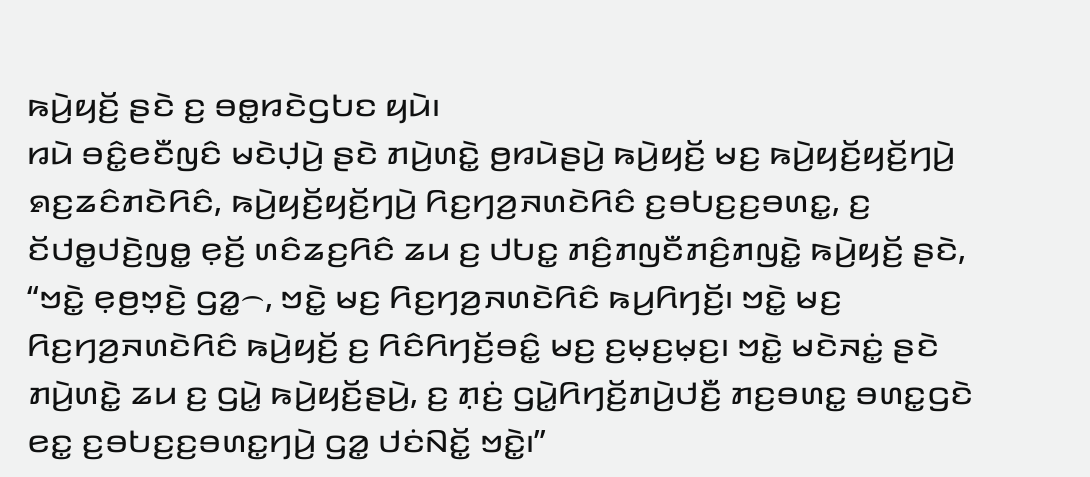ꤒꤣꤧ꤬ꤟꤢꤩ꤬ ꤔꤢꤧ ꤢ꤬ ꤋꤥ꤭ꤙꤢꤧꤞꤝꤢ ꤟꤣꤧ꤯
ꤙꤣꤧ ꤋꤢꤨ꤭ꤕꤢꤪꤜꤢꤨ ꤗꤢꤧꤓ꤫ꤣꤧ꤬ ꤔꤢꤧ ꤊꤣꤧ꤬ꤛꤢꤧ꤭ ꤥ꤬ꤙꤣꤧꤔꤣꤧ꤬ ꤒꤣꤧ꤬ꤟꤢꤩ꤬ ꤗꤢ꤬ ꤒꤣꤧ꤬ꤟꤢꤩ꤬ꤟꤢꤩ꤬ꤚꤣꤧ꤬ ꤎꤢ꤬ꤘꤢꤨꤊꤢꤧꤖꤢꤨ, ꤒꤣꤧ꤬ꤟꤢꤩ꤬ꤟꤢꤩ꤬ꤚꤣꤧ꤬ ꤖꤢ꤬ꤚꤤ꤬ꤏꤛꤢꤧꤖꤢꤨ ꤢ꤬ꤋꤝꤢ꤬ꤢ꤬ꤋꤛꤢ꤭, ꤢ꤬ ꤢꤩꤓꤥ꤭ꤓꤢꤧ꤬ꤜꤥ꤭ ꤕ꤫ꤢꤩ꤬ ꤛꤢꤨꤘꤢ꤬ꤖꤢꤨ ꤘꤣ ꤢ꤬ ꤓꤝꤢ꤭ ꤊꤢꤨ꤬ꤊꤜꤢꤪꤊꤢꤨ꤬ꤊꤜꤢꤧ꤭ ꤒꤣꤧ꤬ꤟꤢꤩ꤬ ꤔꤢꤧ, “ꤠꤢꤧ꤭ ꤕ꤫ꤥ꤬ꤠ꤫ꤢꤧ꤬ ꤞꤤ꤭꤮, ꤠꤢꤧ꤭ ꤗꤢ꤬ ꤖꤢ꤬ꤚꤤ꤬ꤏꤛꤢꤧꤖꤢꤨ ꤒꤣ꤬ꤖꤚꤢꤩ꤬꤯ ꤠꤢꤧ꤭ ꤗꤢ꤬ ꤖꤢ꤬ꤚꤤ꤬ꤏꤛꤢꤧꤖꤢꤨ ꤒꤣꤧ꤬ꤟꤢꤩ꤬ ꤢ꤬ ꤖꤢꤨꤖꤚꤢꤩ꤬ꤋꤢꤨ꤭ ꤗꤢ꤬ ꤢ꤬ꤗ꤫ꤢ꤬ꤗ꤫ꤢ꤬꤯ ꤠꤢꤧ꤭ ꤗꤢꤧꤏꤢꤦ꤭ ꤔꤢꤧ ꤊꤣꤧ꤬ꤛꤢꤧ꤭ ꤘꤣ ꤢ꤬ ꤞꤣꤧ꤭ ꤒꤣꤧ꤬ꤟꤢꤩ꤬ꤔꤣꤧ꤬, ꤢ꤬ ꤊ꤫ꤢꤦ꤬ ꤞꤣꤧ꤭ꤖꤚꤢꤩ꤬ꤊꤣꤧ꤬ꤓꤢꤪ꤬ ꤊꤢ꤬ꤋꤛꤢ꤭ ꤋꤛꤢ꤭ꤞꤢꤧ ꤕꤢ꤭ ꤢ꤬ꤋꤝꤢ꤬ꤢ꤬ꤋꤛꤢ꤭ꤚꤣꤧ꤬ ꤞꤤ꤭ ꤓꤢꤦꤡꤢꤩ꤭ ꤠꤢꤧ꤭꤯”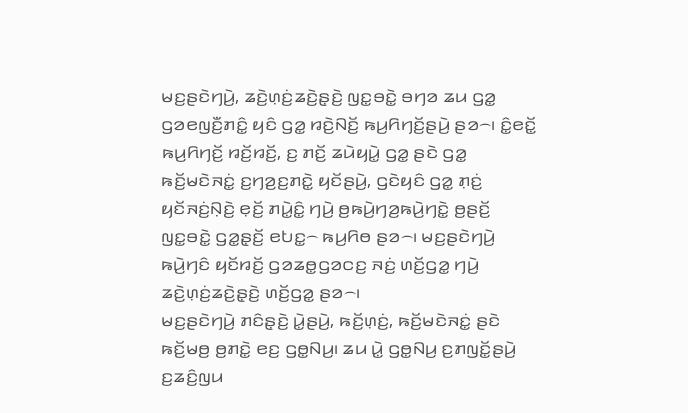ꤗꤢ꤬ꤔꤢꤧꤚꤣꤧ꤬, ꤘꤢꤧ꤬ꤛ꤫ꤢꤦ꤬ꤘꤢꤧ꤬ꤔ꤫ꤢꤧ꤬ ꤜꤢ꤭ꤋꤢꤧ꤭ ꤋꤚꤤ ꤘꤣ ꤞꤤ꤭ ꤞꤤꤕꤜꤢꤪ꤬ꤊꤢꤨ꤭ ꤟꤢꤨ ꤞꤤ꤭ ꤙꤢꤧ꤬ꤡꤢꤩ꤬ ꤒꤣ꤬ꤖꤚꤢꤩ꤬ꤔꤣꤧ꤬ ꤔꤤ꤮꤯ ꤢꤨ꤭ꤕꤢꤩ꤭ ꤒꤣ꤬ꤖꤚꤢꤩ꤬ ꤙꤢꤩ꤬ꤙꤢꤩ꤬, ꤢ꤬ ꤊꤢꤩ꤬ ꤘꤣꤧꤟꤣꤧ꤭ ꤞꤤ꤭ ꤔꤢꤧ ꤞꤤ꤭ ꤒꤢꤩ꤬ꤗꤢꤧꤏꤢꤦ꤭ ꤢ꤬ꤚꤤ꤬ꤢ꤬ꤊꤢꤧ꤭ ꤟꤢꤩꤔꤣꤧ꤬, ꤞꤢꤧꤟꤢꤨ ꤞꤤ꤭ ꤊ꤫ꤢꤦ꤬ ꤟꤢꤩꤏꤢꤦ꤬ꤡ꤫ꤢꤧ꤬ ꤕ꤫ꤢꤩ꤬ ꤊꤣꤧ꤭ꤢꤨ꤭ ꤚꤣꤧ꤬ ꤥ꤬ꤒꤣꤧ꤬ꤚꤤ꤬ꤒꤣꤧ꤬ꤚꤢꤧ꤭ ꤥ꤬ꤔꤢꤩ꤬ ꤜꤢ꤭ꤋꤢꤧ꤭ ꤞꤤ꤭ꤔ꤫ꤢꤩ꤬ ꤕꤝꤢ꤭꤮ ꤒꤣ꤬ꤖꤥ ꤔꤤ꤮꤯ ꤗꤢ꤬ꤔꤢꤧꤚꤣꤧ꤬ ꤒꤣꤧ꤬ꤚꤢꤨ ꤟꤢꤩꤙꤢꤩ꤬ ꤞꤤꤘꤥ꤭ꤞꤤꤍꤢ꤬ ꤏꤢꤦ꤬ ꤛꤢꤩ꤬ꤞꤤ꤭ ꤚꤣꤧ꤬ ꤘꤢꤧ꤬ꤛ꤫ꤢꤦ꤬ꤘꤢꤧ꤬ꤔ꤫ꤢꤧ꤬ ꤛꤢꤩ꤬ꤞꤤ꤭ ꤔꤤ꤮꤯
ꤗꤢ꤬ꤔꤢꤧꤚꤣꤧ꤬ ꤊꤢꤨꤔ꤫ꤢꤧ꤬ ꤣꤧ꤭ꤔꤣꤧ꤬, ꤒꤢꤩ꤬ꤛ꤫ꤢꤦ꤬, ꤒꤢꤩ꤬ꤗꤢꤧꤏꤢꤦ꤭ ꤔꤢꤧ ꤒꤢꤩ꤬ꤗꤥ꤬ ꤥ꤬ꤊꤢꤧ꤭ ꤕꤢ꤬ ꤞꤥ꤭ꤡꤣ꤬꤯ ꤘꤣ ꤣꤧ꤭ ꤞꤥ꤭ꤡꤣ꤬ ꤢ꤬ꤊꤜꤢꤩ꤭ꤔꤣꤧ꤬ ꤢ꤬ꤘꤢꤨ꤬ꤜꤣ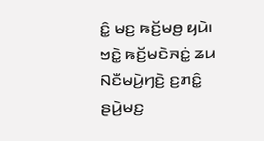ꤢꤨ꤭ ꤗꤢ꤬ ꤒꤢꤩ꤬ꤗꤥ꤬ ꤟꤣꤧ꤯
ꤠꤢꤧ꤭ ꤒꤢꤩ꤬ꤗꤢꤧꤏꤢꤦ꤭ ꤘꤣ ꤡꤢꤪꤗꤣꤧ꤬ꤚꤢꤧ꤬ ꤢ꤬ꤊꤢꤨ꤭ ꤔꤣꤧ꤬ꤗꤢ꤬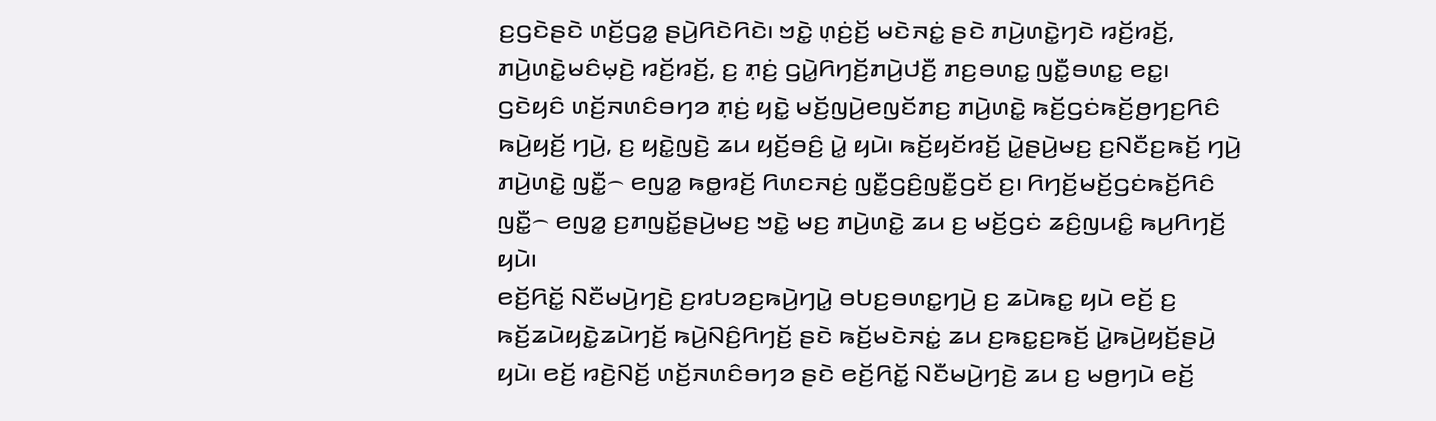ꤢ꤬ꤞꤢꤧꤔꤢꤧ ꤛꤢꤩ꤬ꤞꤤ꤭ ꤔꤣꤧ꤬ꤖꤢꤧꤖꤢꤧ꤯ ꤠꤢꤧ꤭ ꤛ꤫ꤢꤦ꤬ꤢꤩ꤬ ꤗꤢꤧꤏꤢꤦ꤭ ꤔꤢꤧ ꤊꤣꤧ꤬ꤛꤢꤧ꤭ꤚꤢꤧ ꤙꤢꤩ꤬ꤙꤢꤩ꤬, ꤊꤣꤧ꤬ꤛꤢꤧ꤭ꤗꤢꤨꤗ꤫ꤢꤧ꤬ ꤙꤢꤩ꤬ꤙꤢꤩ꤬, ꤢ꤬ ꤊ꤫ꤢꤦ꤬ ꤞꤣꤧ꤭ꤖꤚꤢꤩ꤬ꤊꤣꤧ꤬ꤓꤢꤪ꤬ ꤊꤢ꤬ꤋꤛꤢ꤭ ꤜꤢꤪ꤭ꤋꤛꤢ꤭ ꤕꤢ꤭꤯
ꤞꤢꤧꤟꤢꤨ ꤛꤢꤩ꤬ꤏꤛꤢꤨꤋꤚꤤ ꤊ꤫ꤢꤦ꤬ ꤟꤢꤧ꤭ ꤗꤢꤩ꤬ꤜꤣꤧ꤬ꤕꤜꤢꤩꤊꤢ꤬ ꤊꤣꤧ꤬ꤛꤢꤧ꤭ ꤒꤢꤩ꤬ꤞꤢꤦꤒꤢꤩ꤬ꤥ꤬ꤚꤢ꤬ꤖꤢꤨ ꤒꤣꤧ꤬ꤟꤢꤩ꤬ ꤚꤣꤧ꤬, ꤢ꤬ ꤟꤢꤧ꤭ꤜꤢꤧ꤬ ꤘꤣ ꤟꤢꤩ꤬ꤋꤢꤨ꤬ ꤣꤧ꤭ ꤟꤣꤧ꤯ ꤒꤢꤩ꤬ꤟꤢꤩꤙꤢꤩ꤬ ꤣꤧ꤭ꤔꤣꤧ꤬ꤗꤢ꤬ ꤢ꤬ꤡꤢꤪꤢ꤬ꤒꤢꤩ꤬ ꤚꤣꤧ꤬ ꤊꤣꤧ꤬ꤛꤢꤧ꤭ ꤜꤢꤪ꤭꤮ ꤕꤜꤤ꤭ ꤒꤥ꤭ꤙꤢꤩ꤬ ꤖꤛꤢꤏꤢꤦ꤬ ꤜꤢꤪ꤭ꤞꤢꤨ꤬ꤜꤢꤪ꤭ꤞꤢꤩ ꤢ꤬꤯ ꤖꤚꤢꤩ꤬ꤗꤢꤩ꤬ꤞꤢꤦꤒꤢꤩ꤬ꤖꤢꤨ ꤜꤢꤪ꤭꤮ ꤕꤜꤤ꤭ ꤢ꤬ꤊꤜꤢꤩ꤭ꤔꤣꤧ꤬ꤗꤢ꤬ ꤠꤢꤧ꤭ ꤗꤢ꤬ ꤊꤣꤧ꤬ꤛꤢꤧ꤭ ꤘꤣ ꤢ꤬ ꤗꤢꤩ꤬ꤞꤢꤦ ꤘꤢꤨ꤬ꤜꤣꤢꤨ꤭ ꤒꤣ꤬ꤖꤚꤢꤩ꤬ ꤟꤣꤧ꤯
ꤕꤢꤩ꤬ꤖꤢꤩ꤭ ꤡꤢꤪꤗꤣꤧ꤬ꤚꤢꤧ꤬ ꤢ꤬ꤙꤝꤤꤢ꤬ꤒꤣꤧ꤬ꤚꤣꤧ꤭ ꤋꤝꤢ꤬ꤋꤛꤢ꤭ꤚꤣꤧ꤬ ꤢ꤬ ꤘꤣꤧꤒꤢ꤭ ꤟꤣꤧ ꤕꤢꤩ꤬ ꤢ꤬ ꤒꤢꤩ꤬ꤘꤣꤧꤟꤢꤧ꤭ꤘꤣꤧꤚꤢꤩ꤬ ꤒꤣꤧ꤬ꤡꤢꤨ꤬ꤖꤚꤢꤩ꤬ ꤔꤢꤧ ꤒꤢꤩ꤬ꤗꤢꤧꤏꤢꤦ꤭ ꤘꤣ ꤢ꤬ꤒꤢ꤭ꤢ꤬ꤒꤢꤩ꤬ ꤣꤧ꤭ꤒꤣꤧ꤬ꤟꤢꤩ꤬ꤔꤣꤧ꤬ ꤟꤣꤧ꤯ ꤕꤢꤩ꤬ ꤙꤢꤧ꤬ꤡꤢꤩ꤬ ꤛꤢꤩ꤬ꤏꤛꤢꤨꤋꤚꤤ ꤔꤢꤧ ꤕꤢꤩ꤬ꤖꤢꤩ꤭ ꤡꤢꤪꤗꤣꤧ꤬ꤚꤢꤧ꤬ ꤘꤣ ꤢ꤬ ꤗꤥ꤬ꤚꤣꤧ ꤕꤢꤩ꤬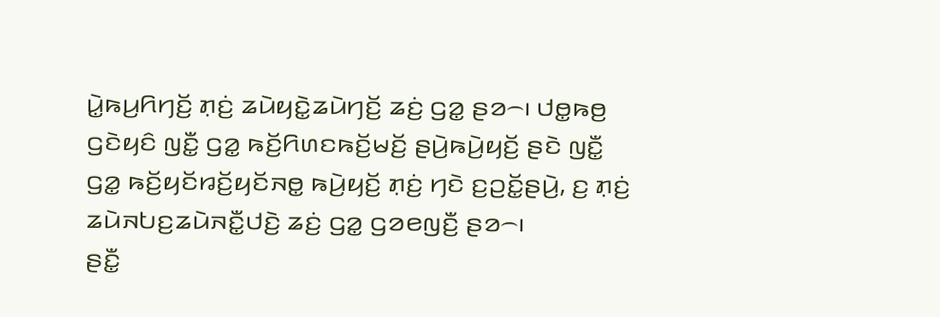ꤣꤧ꤭ꤒꤣ꤬ꤖꤚꤢꤩ꤬ ꤊ꤫ꤢꤦ꤬ ꤘꤣꤧꤟꤢꤧ꤭ꤘꤣꤧꤚꤢꤩ꤬ ꤘꤢꤦ꤬ ꤞꤤ꤭ ꤔꤤ꤮꤯ ꤓꤥ꤭ꤒꤥ꤬ ꤞꤢꤧꤟꤢꤨ ꤜꤢꤪ꤭ ꤞꤤ꤭ ꤒꤢꤩ꤬ꤖꤛꤢꤒꤢꤩ꤬ꤗꤢꤩ꤬ ꤔꤣꤧ꤬ꤒꤣꤧ꤬ꤟꤢꤩ꤬ ꤔꤢꤧ ꤜꤢꤪ꤭ ꤞꤤ꤭ ꤒꤢꤩ꤬ꤟꤢꤩꤙꤢꤩ꤬ꤟꤢꤩꤏꤥ꤭ ꤒꤣꤧ꤬ꤟꤢꤩ꤬ ꤊ꤫ꤢꤦ꤬ ꤚꤢꤧ ꤢ꤬ꤑꤢꤩ꤭ꤔꤣꤧ꤬, ꤢ꤬ ꤊ꤫ꤢꤦ꤬ ꤘꤣꤧꤏꤝꤢ꤬ꤘꤣꤧꤏꤢꤪ꤭ꤓꤢꤧ꤬ ꤘꤢꤦ꤬ ꤞꤤ꤭ ꤞꤤꤕꤜꤢꤪ꤬ ꤔꤤ꤮꤯
ꤔꤢꤪ꤭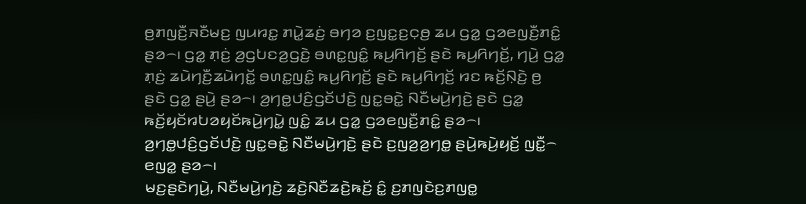ꤥ꤬ꤊꤜꤢꤪ꤬ꤏꤢꤪꤗꤢ꤬ ꤜꤣꤙꤢ꤭ ꤊꤣꤧ꤭ꤘꤢꤦ꤬ ꤋꤚꤤ ꤢ꤬ꤜꤢ꤭ꤢ꤬ꤍ꤫ꤥ꤬ ꤘꤣ ꤞꤤ꤭ ꤞꤤꤕꤜꤢꤪ꤬ꤊꤢꤨ꤭ ꤔꤤ꤮꤯ ꤞꤤ꤭ ꤊ꤫ꤢꤦ꤬ ꤤ꤬ꤞꤝꤢꤤ꤬ꤞꤢꤧ꤬ ꤋꤛꤢ꤭ꤜꤢꤨ꤭ ꤒꤣ꤬ꤖꤚꤢꤩ꤬ ꤔꤢꤧ ꤒꤣ꤬ꤖꤚꤢꤩ꤬, ꤚꤣꤧ꤬ ꤞꤤ꤭ ꤊ꤫ꤢꤦ꤬ ꤘꤣꤧꤚꤢꤪ꤬ꤘꤣꤧꤚꤢꤩ꤭ ꤋꤛꤢ꤭ꤜꤢꤨ꤭ ꤒꤣ꤬ꤖꤚꤢꤩ꤬ ꤔꤢꤧ ꤒꤣ꤬ꤖꤚꤢꤩ꤬ ꤙꤢ ꤒꤢꤩ꤬ꤡ꤫ꤢꤧ꤬ ꤥ꤬ ꤔꤢꤧ ꤞꤤ꤭ ꤔꤣꤧ꤬ ꤔꤤ꤮꤯ ꤤ꤬ꤚꤥ꤭ꤓꤢꤨ꤬ꤞꤢꤩꤓꤢꤧ꤬ ꤜꤢ꤭ꤋꤢꤧ꤭ ꤡꤢꤪꤗꤣꤧ꤬ꤚꤢꤧ꤬ ꤔꤢꤧ ꤞꤤ꤭ ꤒꤢꤩ꤬ꤟꤢꤩꤙꤝꤤꤟꤢꤩꤒꤣꤧ꤬ꤚꤣꤧ꤭ ꤜꤢꤨ꤭ ꤘꤣ ꤞꤤ꤭ ꤞꤤꤕꤜꤢꤪ꤬ꤊꤢꤨ꤭ ꤔꤤ꤮꤯ ꤤ꤬ꤚꤥ꤭ꤓꤢꤨ꤬ꤞꤢꤩꤓꤢꤧ꤬ ꤜꤢ꤭ꤋꤢꤧ꤭ ꤡꤢꤪꤗꤣꤧ꤬ꤚꤢꤧ꤬ ꤔꤢꤧ ꤢ꤬ꤜꤤ꤬ꤤ꤬ꤚꤥ꤭ ꤔꤣꤧ꤬ꤒꤣꤧ꤬ꤟꤢꤩ꤬ ꤜꤢꤪ꤭꤮ ꤕꤜꤤ꤭ ꤔꤤ꤮꤯
ꤗꤢ꤬ꤔꤢꤧꤚꤣꤧ꤬, ꤡꤢꤪꤗꤣꤧ꤬ꤚꤢꤧ꤬ ꤘꤢꤧ꤬ꤡꤢꤪꤘꤢꤧ꤬ꤒꤢꤩ꤬ ꤢꤨ꤭ ꤢ꤬ꤊꤜꤢꤧꤢ꤬ꤊꤜꤥ꤭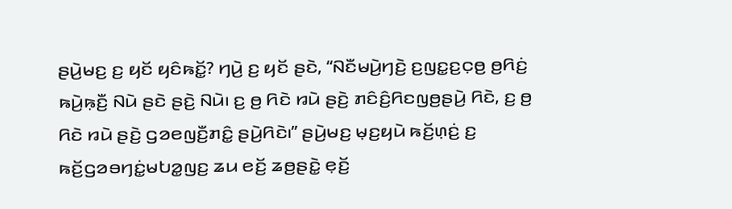ꤔꤣꤧ꤬ꤗꤢ꤬ ꤢ꤬ ꤟꤢꤩ ꤟꤢꤨꤒꤢꤩ꤭? ꤚꤣꤧ꤬ ꤢ꤬ ꤟꤢꤩ ꤔꤢꤧ, “ꤡꤢꤪꤗꤣꤧ꤬ꤚꤢꤧ꤬ ꤢ꤬ꤜꤢ꤭ꤢ꤬ꤍ꤫ꤥ꤬ ꤥ꤬ꤖꤢꤦ꤬ ꤒꤣꤧ꤬ꤒ꤫ꤢꤪ꤬ ꤡꤣꤧ ꤔꤢꤧ ꤔꤢꤧ꤬ ꤡꤣꤧ꤯ ꤢ꤬ ꤥ꤬ ꤖꤢꤧ ꤙꤣꤧ ꤔꤢꤧ꤬ ꤊꤢꤨꤢꤨ꤬ꤖꤢꤜꤥ꤬ꤔꤣꤧ꤬ ꤖꤢꤧ, ꤢ꤬ ꤥ꤬ ꤖꤢꤧ ꤙꤣꤧ ꤔꤢꤧ꤬ ꤞꤤꤕꤜꤢꤪ꤬ꤊꤢꤨ꤭ ꤔꤣꤧ꤬ꤖꤢꤧ꤯” ꤔꤣꤧ꤬ꤗꤢ꤬ ꤗ꤫ꤢ꤬ꤟꤣꤧ ꤒꤢꤩ꤬ꤛ꤫ꤢꤦ꤬ ꤢ꤬ ꤒꤢꤩ꤬ꤞꤤꤋꤚꤢꤦ꤭ꤗꤝꤤ꤭ꤜꤢ꤬ ꤘꤣ ꤕꤢꤩ꤬ ꤘꤥ꤬ꤔꤢꤧ꤭ ꤕ꤫ꤢꤩ꤬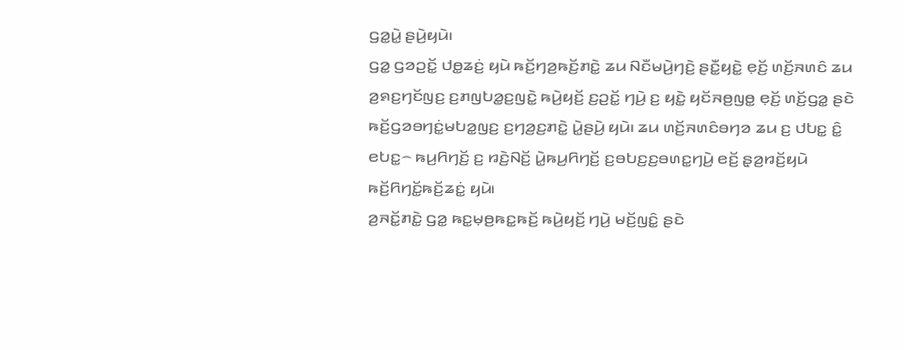ꤞꤤ꤭ꤣꤧ꤭ ꤔꤣꤧ꤬ꤟꤣꤧ꤯
ꤞꤤ꤭ ꤞꤤꤑꤢꤩ꤭ ꤓꤥ꤭ꤘꤢꤦ꤬ ꤟꤣꤧ ꤒꤢꤩ꤬ꤚꤤ꤬ꤒꤢꤩ꤬ꤊꤢꤧ꤭ ꤘꤣ ꤡꤢꤪꤗꤣꤧ꤬ꤚꤢꤧ꤬ ꤔꤢꤪ꤭ꤟꤢꤧ꤭ ꤕ꤫ꤢꤩ꤬ ꤛꤢꤩ꤬ꤏꤛꤢꤨ ꤘꤣ ꤤ꤬ꤎꤢ꤬ꤚꤢꤩꤜꤢ꤬ ꤢ꤬ꤊꤜꤝꤤ꤭ꤢ꤬ꤜꤢꤧ꤭ ꤒꤣꤧ꤬ꤟꤢꤩ꤬ ꤢ꤬ꤑꤢꤩ꤭ ꤚꤣꤧ꤬ ꤢ꤬ ꤟꤢꤧ꤭ ꤟꤢꤩꤏꤥ꤬ꤜꤥ꤭ ꤕ꤫ꤢꤩ꤬ ꤛꤢꤩ꤬ꤞꤤ꤭ ꤔꤢꤧ ꤒꤢꤩ꤬ꤞꤤꤋꤚꤢꤦ꤭ꤗꤝꤤ꤭ꤜꤢ꤬ ꤢ꤬ꤚꤤ꤬ꤢ꤬ꤊꤢꤧ꤭ ꤣꤧ꤭ꤔꤣꤧ꤬ ꤟꤣꤧ꤯ ꤘꤣ ꤛꤢꤩ꤬ꤏꤛꤢꤨꤋꤚꤤ ꤘꤣ ꤢ꤬ ꤓꤝꤢ꤭ ꤢꤨ꤭ ꤕꤝꤢ꤭꤮ ꤒꤣ꤬ꤖꤚꤢꤩ꤬ ꤢ꤬ ꤙꤢꤧ꤬ꤡꤢꤩ꤬ ꤣꤧ꤭ꤒꤣ꤬ꤖꤚꤢꤩ꤬ ꤢ꤬ꤋꤝꤢ꤬ꤢ꤬ꤋꤛꤢ꤭ꤚꤣꤧ꤬ ꤕꤢꤩ꤬ ꤔ꤫ꤤ꤬ꤙꤢꤩ꤬ꤟꤣꤧ ꤒꤢꤩ꤬ꤖꤚꤢꤩ꤭ꤒꤢꤩ꤬ꤘꤢꤦ꤭ ꤟꤣꤧ꤯
ꤤ꤬ꤏꤢꤩ꤭ꤊꤢꤧ꤭ ꤞꤤ꤭ ꤒꤢ꤭ꤗ꤫ꤥ꤬ꤒꤢ꤭ꤒꤢꤩ꤬ ꤒꤣꤧ꤬ꤟꤢꤩ꤬ ꤚꤣꤧ꤬ ꤗꤢꤩ꤬ꤜꤢꤨ꤭ ꤔꤢꤧ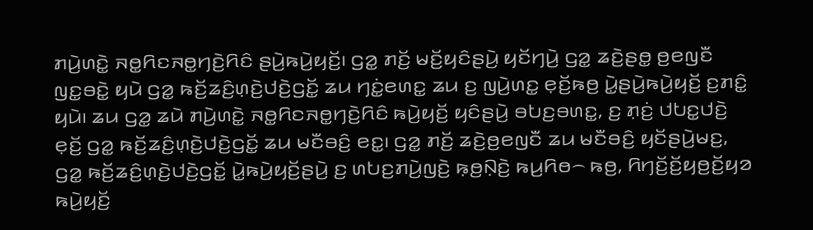ꤊꤣꤧ꤬ꤛꤢꤧ꤭ ꤏꤥ꤭ꤖꤢꤏꤥ꤭ꤚꤢꤧ꤬ꤖꤢꤨ ꤔꤣꤧ꤬ꤒꤣꤧ꤬ꤟꤢꤩ꤬꤯ ꤞꤤ꤭ ꤊꤢꤩ꤬ ꤗꤢꤩ꤬ꤟꤢꤨꤔꤣꤧ꤬ ꤟꤢꤩꤚꤣꤧ꤬ ꤞꤤ꤭ ꤘꤢꤧ꤬ꤔꤥ꤭ ꤥ꤬ꤕꤜꤢꤪ ꤜꤢ꤭ꤋꤢꤧ꤭ ꤟꤣꤧ ꤞꤤ꤭ ꤒꤢꤩ꤬ꤘꤢꤨ꤬ꤛ꤫ꤢꤧ꤬ꤓꤢꤧ꤬ꤞꤢꤩ꤭ ꤘꤣ ꤚꤢꤦ꤭ꤕꤛꤢ꤭ ꤘꤣ ꤢ꤬ ꤜꤣꤧ꤬ꤛꤢ꤭ ꤕ꤫ꤢꤩ꤬ꤒꤥ꤬ ꤣꤧ꤭ꤔꤣꤧ꤬ꤒꤣꤧ꤬ꤟꤢꤩ꤬ ꤢ꤬ꤊꤢꤨ꤭ ꤟꤣꤧ꤯ ꤘꤣ ꤞꤤ꤭ ꤘꤣꤧ ꤊꤣꤧ꤬ꤛꤢꤧ꤭ ꤏꤥ꤭ꤖꤢꤏꤥ꤭ꤚꤢꤧ꤬ꤖꤢꤨ ꤒꤣꤧ꤬ꤟꤢꤩ꤬ ꤟꤢꤨꤔꤣꤧ꤬ ꤋꤝꤢ꤬ꤋꤛꤢ꤭, ꤢ꤬ ꤊ꤫ꤢꤦ꤬ ꤓꤝꤢ꤭ꤓꤢꤧ꤬ ꤕ꤫ꤢꤩ꤬ ꤞꤤ꤭ ꤒꤢꤩ꤬ꤘꤢꤨ꤬ꤛ꤫ꤢꤧ꤬ꤓꤢꤧ꤬ꤞꤢꤩ꤭ ꤘꤣ ꤗꤢꤪꤋꤢꤨ꤬ ꤕꤢ꤭꤯ ꤞꤤ꤭ ꤊꤢꤩ꤬ ꤘꤢꤧ꤬ꤥ꤬ꤕꤜꤢꤪ ꤘꤣ ꤗꤢꤪꤋꤢꤨ꤬ ꤟꤢꤩꤔꤣꤧ꤬ꤗꤢ꤬, ꤞꤤ꤭ ꤒꤢꤩ꤬ꤘꤢꤨ꤬ꤛ꤫ꤢꤧ꤬ꤓꤢꤧ꤬ꤞꤢꤩ꤭ ꤣꤧ꤭ꤒꤣꤧ꤬ꤟꤢꤩ꤬ꤔꤣꤧ꤬ ꤢ꤬ ꤛꤝꤢ꤬ꤊꤣꤧ꤬ꤜꤢꤧ꤬ ꤒ꤫ꤥ꤬ꤡ꤫ꤢꤧ꤬ ꤒꤣ꤬ꤖꤥ꤮ ꤒꤥ꤬, ꤖꤚꤢꤩ꤬ꤢꤩ꤬ꤟꤥ꤬ꤢꤩ꤬ꤟꤤ ꤒꤣꤧ꤬ꤟꤢꤩ꤬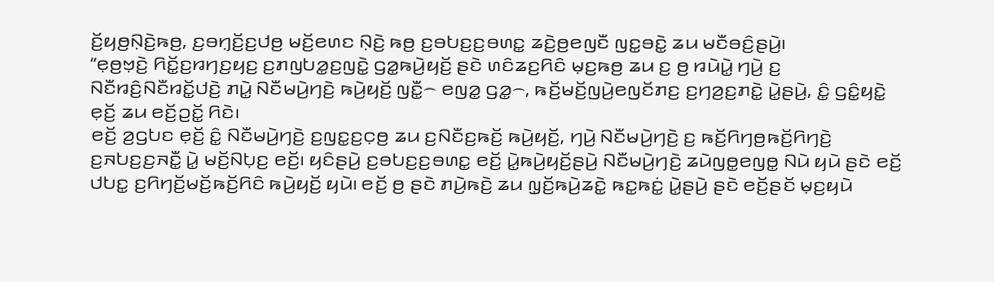ꤢꤩ꤬ꤟꤥ꤬ꤡ꤫ꤢꤧ꤬ꤒꤥ꤬, ꤢ꤬ꤋꤚ꤫ꤢꤩ꤬ꤢ꤬ꤓꤥ꤬ ꤗꤢꤩ꤬ꤕꤛꤢ ꤡ꤫ꤢꤧ꤬ ꤒꤥ꤬ ꤢ꤬ꤋꤝꤢ꤬ꤢ꤬ꤋꤛꤢ꤭ ꤘꤢꤧ꤬ꤥ꤬ꤕꤜꤢꤪ ꤜꤢ꤭ꤋꤢꤧ꤭ ꤘꤣ ꤗꤢꤪꤋꤢꤨ꤬ꤔꤣꤧ꤬꤯
“ꤕ꤫ꤥ꤬ꤠ꤫ꤢꤧ꤬ ꤖꤢꤩ꤭ꤢ꤬ꤙꤚꤢ꤬ꤟꤢ꤬ ꤢ꤬ꤊꤜꤝꤤ꤭ꤢ꤬ꤜꤢꤧ꤭ ꤞꤤ꤭ꤒꤣꤧ꤬ꤟꤢꤩ꤬ ꤔꤢꤧ ꤛꤢꤨꤘꤢ꤬ꤖꤢꤨ ꤗ꤫ꤢ꤬ꤒꤥ꤬ ꤘꤣ ꤢ꤬ ꤥ꤬ ꤙꤣꤧꤣꤧ꤭ ꤚꤣꤧ꤬ ꤢ꤬ ꤡꤢꤪꤙꤢꤨ꤬ꤡꤢꤪꤙꤢꤩ꤭ꤓꤢꤧ꤬ ꤊꤣꤧ꤭ ꤡꤢꤪꤗꤣꤧ꤬ꤚꤢꤧ꤬ ꤒꤣꤧ꤬ꤟꤢꤩ꤬ ꤜꤢꤪ꤭꤮ ꤕꤜꤤ꤭ ꤞꤤ꤭꤮, ꤒꤢꤩ꤬ꤗꤢꤩ꤬ꤜꤣꤧ꤬ꤕꤜꤢꤩꤊꤢ꤬ ꤢ꤬ꤚꤤ꤬ꤢ꤬ꤊꤢꤧ꤭ ꤣꤧ꤭ꤔꤣꤧ꤬, ꤢꤨ꤭ ꤞꤢꤨ꤭ꤟꤢꤧ꤭ ꤕ꤫ꤢꤩ꤬ ꤘꤣ ꤕꤢꤩ꤬ꤑꤢꤩ꤭ ꤖꤢꤧ꤯
ꤕꤢꤩ꤬ ꤤ꤬ꤞꤝꤢ ꤕ꤫ꤢꤩ꤬ ꤢꤨ꤭ ꤡꤢꤪꤗꤣꤧ꤬ꤚꤢꤧ꤬ ꤢ꤬ꤜꤢ꤭ꤢ꤬ꤍ꤫ꤥ꤬ ꤘꤣ ꤢ꤬ꤡꤢꤪꤢ꤬ꤒꤢꤩ꤬ ꤒꤣꤧ꤬ꤟꤢꤩ꤬, ꤚꤣꤧ꤬ ꤡꤢꤪꤗꤣꤧ꤬ꤚꤢꤧ꤬ ꤢ꤬ ꤒꤢꤩ꤬ꤖꤚꤥ꤬ꤒꤢꤩ꤬ꤖꤚꤢꤧ꤬ ꤢ꤬ꤏꤝꤢ꤬ꤢ꤬ꤏꤢꤪ꤭ ꤣꤧ꤭ ꤗꤢꤩ꤬ꤡꤝ꤫ꤢ꤬ ꤕꤢꤩ꤬꤯ ꤟꤢꤨꤔꤣꤧ꤬ ꤢ꤬ꤋꤝꤢ꤬ꤢ꤬ꤋꤛꤢ꤭ ꤕꤢꤩ꤬ ꤣꤧ꤭ꤒꤣꤧ꤬ꤟꤢꤩ꤬ꤔꤣꤧ꤬ ꤡꤢꤪꤗꤣꤧ꤬ꤚꤢꤧ꤬ ꤘꤣꤧꤜꤥ꤭ꤕꤜꤥ꤭ ꤡꤣꤧ ꤟꤣꤧ ꤔꤢꤧ ꤕꤢꤩ꤬ ꤓꤝꤢ꤭ ꤢ꤬ꤖꤚꤢꤩ꤬ꤗꤢꤩ꤬ꤒꤢꤩ꤬ꤖꤢꤨ ꤒꤣꤧ꤬ꤟꤢꤩ꤬ ꤟꤣꤧ꤯ ꤕꤢꤩ꤬ ꤥ꤬ ꤔꤢꤧ ꤊꤣꤧ꤬ꤒꤢꤧ꤬ ꤘꤣ ꤜ꤫ꤢꤩ꤬ꤒꤣꤧ꤬ꤘꤢꤧ꤭ ꤒꤢ꤭ꤒꤢꤦ꤭ ꤣꤧ꤭ꤔꤣꤧ꤬ ꤔꤢꤧ ꤕꤢꤩ꤬ꤔꤢꤩ ꤗ꤫ꤢ꤬ꤟꤣꤧ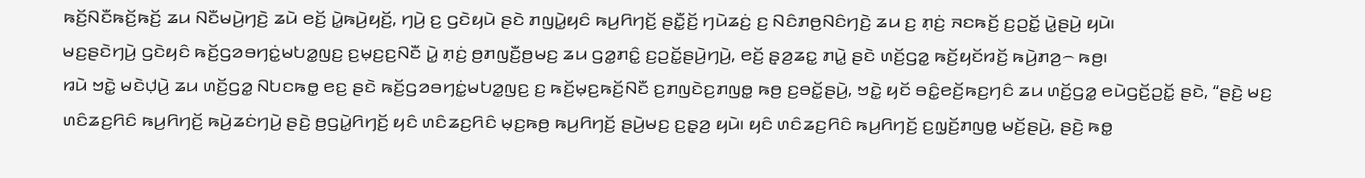ꤒꤢꤩ꤬ꤡꤢꤪꤒꤢꤩ꤬ꤒꤢꤩ꤬ ꤘꤣ ꤡꤢꤪꤗꤣꤧ꤬ꤚꤢꤧ꤬ ꤘꤣꤧ ꤕꤢꤩ꤬ ꤣꤧ꤭ꤒꤣꤧ꤬ꤟꤢꤩ꤬, ꤚꤣꤧ꤬ ꤢ꤬ ꤞꤢꤧꤟꤣꤧ ꤔꤢꤧ ꤊꤜꤣꤧ꤭ꤟꤢꤨ ꤒꤣ꤬ꤖꤚꤢꤩ꤬ ꤔꤢꤪ꤭ꤢꤩ꤬ ꤚꤣꤧꤘꤢꤦ꤬ ꤢ꤬ ꤡꤢꤨꤊꤥ꤬ꤡꤢꤨꤚꤢꤧ꤬ ꤘꤣ ꤢ꤬ ꤊ꤫ꤢꤦ꤬ ꤏꤢꤒꤢꤩ꤬ ꤢ꤬ꤑꤢꤩ꤭ ꤣꤧ꤭ꤔꤣꤧ꤬ ꤟꤣꤧ꤯
ꤗꤢ꤬ꤔꤢꤧꤚꤣꤧ꤬ ꤞꤢꤧꤟꤢꤨ ꤒꤢꤩ꤬ꤞꤤꤋꤚꤢꤦ꤭ꤗꤝꤤ꤭ꤜꤢ꤬ ꤢ꤬ꤗ꤫ꤢ꤬ꤢ꤬ꤡꤢꤪ ꤣꤧ꤭ ꤊ꤫ꤢꤦ꤬ ꤥ꤬ꤊꤜꤢꤪ꤬ꤥ꤬ꤗꤢ꤬ ꤘꤣ ꤞꤤ꤭ꤊꤢꤨ꤭ ꤢ꤬ꤑꤢꤩ꤭ꤔꤣꤧ꤬ꤚꤣꤧ꤬, ꤕꤢꤩ꤬ ꤔ꤫ꤤ꤬ꤘꤢ꤭ ꤊꤣꤧ꤭ ꤔꤢꤧ ꤛꤢꤩ꤬ꤞꤤ꤭ ꤒꤢꤩ꤬ꤟꤢꤩꤙꤢꤩ꤬ ꤒꤣꤧ꤬ꤊꤤ꤬꤮ ꤒꤥ꤬꤯
ꤙꤣꤧ ꤠꤢꤧ꤭ ꤗꤢꤧꤓ꤫ꤣꤧ꤬ ꤘꤣ ꤛꤢꤩ꤬ꤞꤤ꤭ ꤡꤝꤢꤒꤥ꤭ ꤕꤢ꤬ ꤔꤢꤧ ꤒꤢꤩ꤬ꤞꤤꤋꤚꤢꤦ꤭ꤗꤝꤤ꤭ꤜꤢ꤬ ꤢ꤬ ꤒꤢꤩ꤬ꤗ꤫ꤢ꤬ꤒꤢꤩ꤬ꤡꤢꤪ ꤢ꤬ꤊꤜꤢꤧꤢ꤬ꤊꤜꤥ꤭ ꤒꤥ꤬ ꤢ꤬ꤋꤢꤩ꤭ꤔꤣꤧ꤬, ꤠꤢꤧ꤭ ꤟꤢꤩ ꤋꤢꤨ꤭ꤕꤢꤩ꤬ꤒꤢ꤬ꤚꤢꤨ ꤘꤣ ꤛꤢꤩ꤬ꤞꤤ꤭ ꤕꤣꤧꤞꤢꤩ꤬ꤑꤢꤩ꤭ ꤔꤢꤧ, “ꤔꤢꤧ꤬ ꤗꤢ꤬ ꤛꤢꤨꤘꤢ꤬ꤖꤢꤨ ꤒꤣ꤬ꤖꤚꤢꤩ꤬ ꤒꤣꤧ꤬ꤘꤢꤦꤚꤣꤧ꤬ ꤔꤢꤧ꤬ ꤥ꤬ꤞꤣꤧ꤭ꤖꤚꤢꤩ꤬ ꤟꤢꤨ ꤛꤢꤨꤘꤢ꤬ꤖꤢꤨ ꤗ꤫ꤢ꤬ꤒꤥ꤬ ꤒꤣ꤬ꤖꤚꤢꤩ꤬ ꤔꤣꤧ꤬ꤗꤢ꤬ ꤢ꤬ꤔ꤫ꤤ꤬ ꤟꤣꤧ꤯ ꤟꤢꤨ ꤛꤢꤨꤘꤢ꤬ꤖꤢꤨ ꤒꤣ꤬ꤖꤚꤢꤩ꤬ ꤢ꤬ꤜ꤫ꤢꤩ꤬ꤊꤜꤥ꤭ ꤗꤢꤩ꤬ꤔꤣꤧ꤬, ꤔꤢꤧ꤬ ꤒꤥ꤭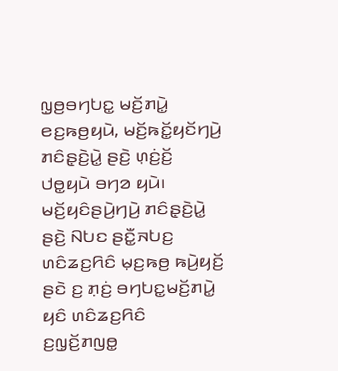ꤜ꤫ꤥ꤬ꤋꤚꤝꤢ꤭ ꤗꤢꤩ꤬ꤊꤣꤧ꤭ ꤕꤢ꤬ꤒꤥ꤬ꤟꤣꤧ, ꤗꤢꤩ꤬ꤒꤢꤩ꤭ꤟꤢꤩꤚꤣꤧ꤬ ꤊꤢꤨꤔ꤫ꤢꤧ꤬ꤣꤧ꤭ ꤔꤢꤧ꤬ ꤛ꤫ꤢꤦ꤬ꤢꤩ꤬ ꤓꤥ꤭ꤟꤣꤧ ꤋꤚꤤ ꤟꤣꤧ꤯ ꤗꤢꤩ꤬ꤟꤢꤨꤔꤣꤧ꤬ꤚꤣꤧ꤬ ꤊꤢꤨꤔ꤫ꤢꤧ꤬ꤣꤧ꤭ ꤔꤢꤧ꤬ ꤡꤝꤢ ꤔꤢꤪ꤭ꤏꤝꤢ꤬ ꤛꤢꤨꤘꤢ꤬ꤖꤢꤨ ꤗ꤫ꤢ꤬ꤒꤥ꤬ ꤒꤣꤧ꤬ꤟꤢꤩ꤬ ꤔꤢꤧ ꤢ꤬ ꤊ꤫ꤢꤦ꤬ ꤋꤚꤝꤢ꤭ꤗꤢꤩ꤬ꤊꤣꤧ꤭ ꤟꤢꤨ ꤛꤢꤨꤘꤢ꤬ꤖꤢꤨ ꤢ꤬ꤜ꤫ꤢꤩ꤬ꤊꤜꤥ꤭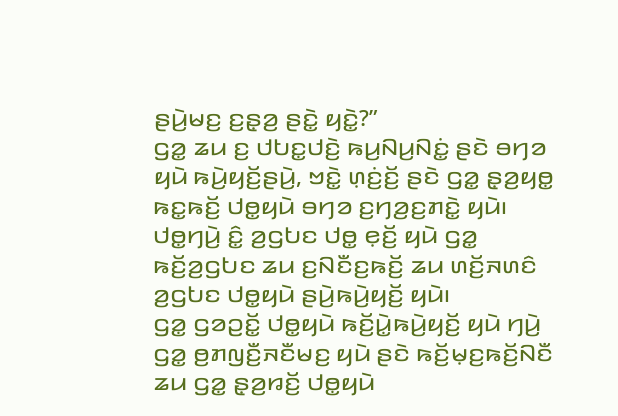ꤔꤣꤧ꤬ꤗꤢ꤬ ꤢ꤬ꤔ꤫ꤤ꤬ ꤔꤢꤧ꤭ ꤟꤢꤧ꤭?”
ꤞꤤ꤭ ꤘꤣ ꤢ꤬ ꤓꤝꤢ꤭ꤓꤢꤧ꤬ ꤒꤣ꤬ꤡꤣ꤬ꤡꤢꤦ꤭ ꤔꤢꤧ ꤋꤚꤤ ꤟꤣꤧ ꤒꤣꤧ꤬ꤟꤢꤩ꤬ꤔꤣꤧ꤬, ꤠꤢꤧ꤭ ꤛ꤫ꤢꤦ꤬ꤢꤩ꤬ ꤔꤢꤧ ꤞꤤ꤭ ꤔ꤫ꤤ꤬ꤟꤥ꤭ ꤒꤢ꤭ꤒꤢꤩ꤬ ꤓꤥ꤭ꤟꤣꤧ ꤋꤚꤤ ꤢ꤬ꤚꤤ꤬ꤢ꤬ꤊꤢꤧ꤭ ꤟꤣꤧ꤯ ꤓꤥ꤭ꤚꤣꤧ꤬ ꤢꤨ꤭ ꤤ꤬ꤞꤝꤢ ꤓꤥ꤭ ꤕ꤫ꤢꤩ꤬ ꤟꤣꤧ ꤞꤤ꤭ ꤒꤢꤩ꤬ꤤ꤬ꤞꤝꤢ ꤘꤣ ꤢ꤬ꤡꤢꤪꤢ꤬ꤒꤢꤩ꤬ ꤘꤣ ꤛꤢꤩ꤬ꤏꤛꤢꤨ ꤤ꤬ꤞꤝꤢ ꤓꤥ꤭ꤟꤣꤧ ꤔꤣꤧ꤬ꤒꤣꤧ꤬ꤟꤢꤩ꤬ ꤟꤣꤧ꤯
ꤞꤤ꤭ ꤞꤤꤑꤢꤩ꤭ ꤓꤥ꤭ꤟꤣꤧ ꤒꤢꤩ꤬ꤣꤧ꤭ꤒꤣꤧ꤬ꤟꤢꤩ꤬ ꤟꤣꤧ ꤚꤣꤧ꤬ ꤞꤤ꤭ ꤥ꤬ꤊꤜꤢꤪ꤬ꤏꤢꤪꤗꤢ꤬ ꤟꤣꤧ ꤔꤢꤧ ꤒꤢꤩ꤬ꤗ꤫ꤢ꤬ꤒꤢꤩ꤬ꤡꤢꤪ ꤘꤣ ꤞꤤ꤭ ꤔ꤫ꤤ꤬ꤙꤢꤩ꤬ ꤓꤥ꤭ꤟꤣꤧ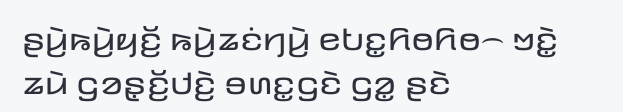ꤔꤣꤧ꤬ꤒꤣꤧ꤬ꤟꤢꤩ꤬ ꤒꤣꤧ꤬ꤘꤢꤦꤚꤣꤧ꤬ ꤕꤝꤢ꤭ꤖꤥꤖꤥ꤮ ꤠꤢꤧ꤭ ꤘꤣꤧ ꤞꤤꤔ꤫ꤢꤩ꤬ꤓꤢꤧ꤬ ꤋꤛꤢ꤭ꤞꤢꤧ ꤞꤤ꤭ ꤔꤢꤧ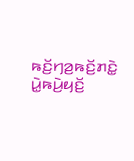ꤒꤢꤩ꤬ꤚꤤ꤬ꤒꤢꤩ꤬ꤊꤢꤧ꤭ ꤣꤧ꤭ꤒꤣꤧ꤬ꤟꤢꤩ꤬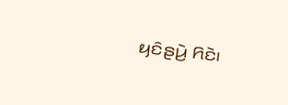ꤟꤢꤨꤔꤣꤧ꤬ ꤖꤢꤧ꤯